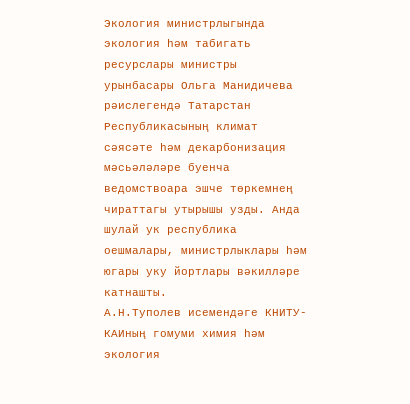Экология министрлыгында экология һәм табигать ресурслары министры урынбасары Ольга Манидичева рәислегендә Татарстан Республикасының климат сәясәте һәм декарбонизация мәсьәләләре буенча ведомствоара эшче төркемнең чираттагы утырышы узды. Анда шулай ук республика оешмалары, министрлыклары һәм югары уку йортлары вәкилләре катнашты.
А.Н.Туполев исемендәге КНИТУ-КАИның гомуми химия һәм экология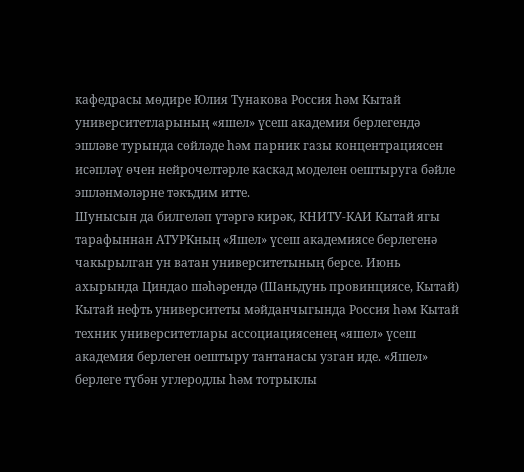кафедрасы мөдире Юлия Тунакова Россия һәм Кытай университетларының «яшел» үсеш академия берлегендә эшләве турында сөйләде һәм парник газы концентрациясен исәпләү өчен нейрочелтәрле каскад моделен оештыруга бәйле эшләнмәләрне тәкъдим итте.
Шунысын да билгеләп үтәргә кирәк, КНИТУ-КАИ Кытай ягы тарафыннан АТУРКның «Яшел» үсеш академиясе берлегенә чакырылган ун ватан университетының берсе. Июнь ахырында Циндао шәһәрендә (Шаньдунь провинциясе, Кытай) Кытай нефть университеты мәйданчыгында Россия һәм Кытай техник университетлары ассоциациясенең «яшел» үсеш академия берлеген оештыру тантанасы узган иде. «Яшел» берлеге түбән углеродлы һәм тотрыклы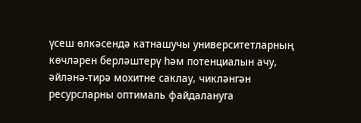үсеш өлкәсендә катнашучы университетларның көчләрен берләштерү һәм потенциалын ачу, әйләнә-тирә мохитне саклау, чикләнгән ресурсларны оптималь файдалануга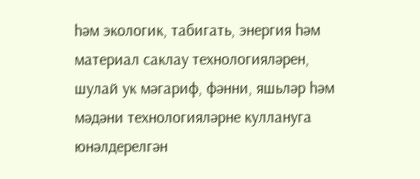һәм экологик, табигать, энергия һәм материал саклау технологияләрен, шулай ук мәгариф, фәнни, яшьләр һәм мәдәни технологияләрне куллануга юнәлдерелгән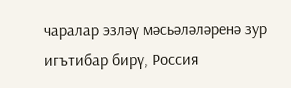чаралар эзләү мәсьәләләренә зур игътибар бирү, Россия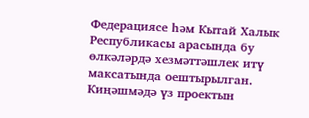Федерациясе һәм Кытай Халык Республикасы арасында бу өлкәләрдә хезмәттәшлек итү максатында оештырылган.
Киңәшмәдә үз проектын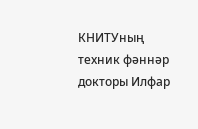КНИТУның техник фәннәр докторы Илфар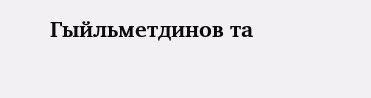Гыйльметдинов та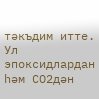тәкъдим итте. Ул эпоксидлардан һәм СО2дән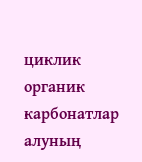циклик органик карбонатлар алуның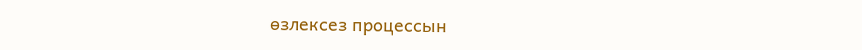өзлексез процессын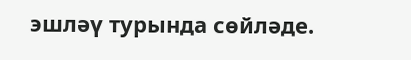эшләү турында сөйләде.